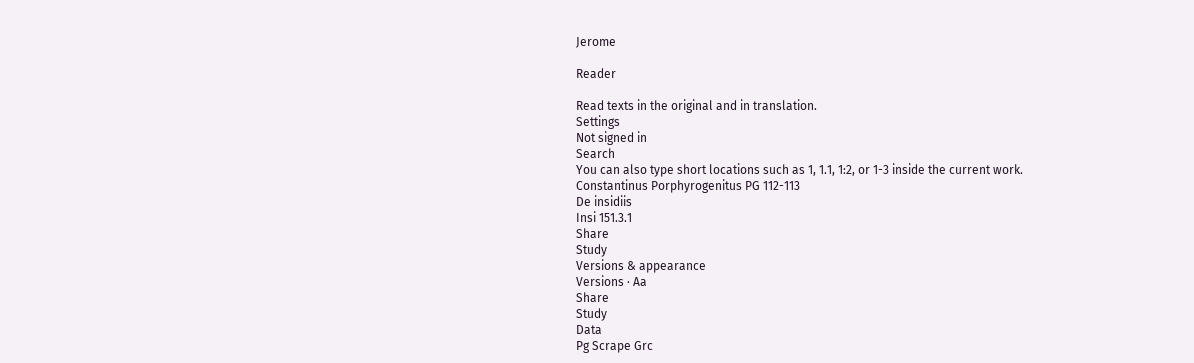Jerome

Reader

Read texts in the original and in translation.
Settings
Not signed in
Search
You can also type short locations such as 1, 1.1, 1:2, or 1-3 inside the current work.
Constantinus Porphyrogenitus PG 112-113
De insidiis
Insi 151.3.1
Share
Study
Versions & appearance
Versions · Aa
Share
Study
Data
Pg Scrape Grc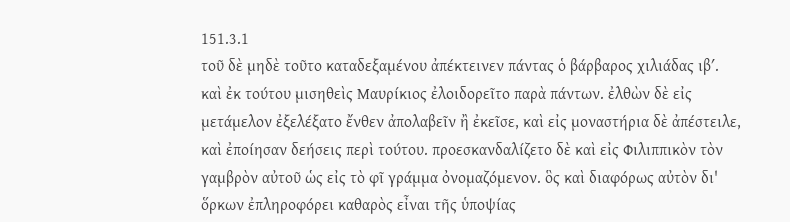151.3.1
τοῦ δὲ μηδὲ τοῦτο καταδεξαμένου ἀπέκτεινεν πάντας ὁ βάρβαρος χιλιάδας ιβʹ. καὶ ἐκ τούτου μισηθεὶς Μαυρίκιος ἐλοιδορεῖτο παρὰ πάντων. ἐλθὼν δὲ εἰς μετάμελον ἐξελέξατο ἔνθεν ἀπολαβεῖν ἢ ἐκεῖσε, καὶ εἰς μοναστήρια δὲ ἀπέστειλε, καὶ ἐποίησαν δεήσεις περὶ τούτου. προεσκανδαλίζετο δὲ καὶ εἰς Φιλιππικὸν τὸν γαμβρὸν αὐτοῦ ὡς εἰς τὸ φῖ γράμμα ὀνομαζόμενον. ὃς καὶ διαφόρως αὐτὸν δι' ὅρκων ἐπληροφόρει καθαρὸς εἶναι τῆς ὑποψίας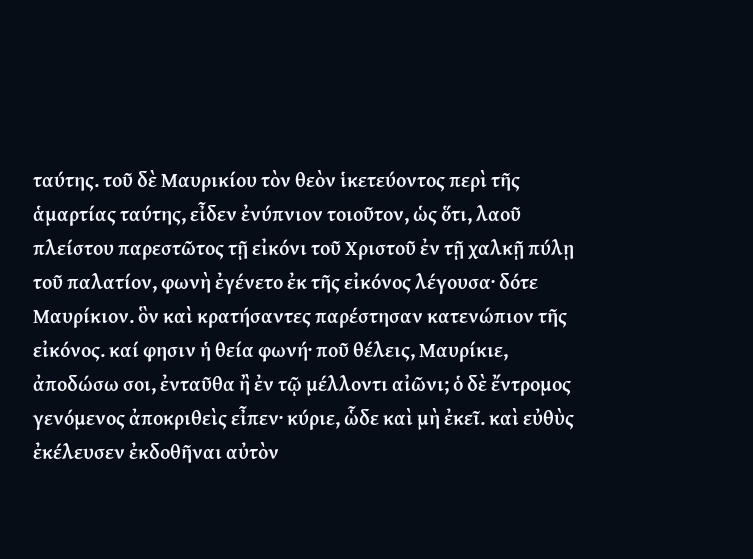ταύτης. τοῦ δὲ Μαυρικίου τὸν θεὸν ἱκετεύοντος περὶ τῆς ἁμαρτίας ταύτης, εἶδεν ἐνύπνιον τοιοῦτον, ὡς ὅτι, λαοῦ πλείστου παρεστῶτος τῇ εἰκόνι τοῦ Χριστοῦ ἐν τῇ χαλκῇ πύλῃ τοῦ παλατίον, φωνὴ ἐγένετο ἐκ τῆς εἰκόνος λέγουσα· δότε Μαυρίκιον. ὃν καὶ κρατήσαντες παρέστησαν κατενώπιον τῆς εἰκόνος. καί φησιν ἡ θεία φωνή· ποῦ θέλεις, Μαυρίκιε, ἀποδώσω σοι, ἐνταῦθα ἢ ἐν τῷ μέλλοντι αἰῶνι; ὁ δὲ ἔντρομος γενόμενος ἀποκριθεὶς εἶπεν· κύριε, ὧδε καὶ μὴ ἐκεῖ. καὶ εὐθὺς ἐκέλευσεν ἐκδοθῆναι αὐτὸν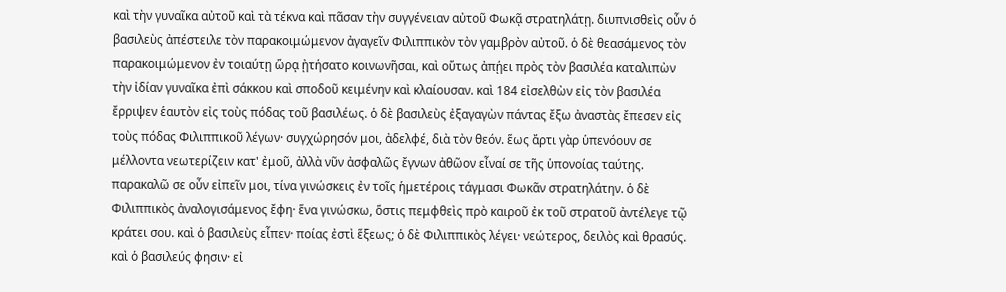καὶ τὴν γυναῖκα αὐτοῦ καὶ τὰ τέκνα καὶ πᾶσαν τὴν συγγένειαν αὐτοῦ Φωκᾷ στρατηλάτῃ. διυπνισθεὶς οὖν ὁ βασιλεὺς ἀπέστειλε τὸν παρακοιμώμενον ἀγαγεῖν Φιλιππικὸν τὸν γαμβρὸν αὐτοῦ. ὁ δὲ θεασάμενος τὸν παρακοιμώμενον ἐν τοιαύτῃ ὥρᾳ ᾐτήσατο κοινωνῆσαι, καὶ οὕτως ἀπῄει πρὸς τὸν βασιλέα καταλιπὼν τὴν ἰδίαν γυναῖκα ἐπὶ σάκκου καὶ σποδοῦ κειμένην καὶ κλαίουσαν. καὶ 184 εἰσελθὼν εἰς τὸν βασιλέα ἔρριψεν ἑαυτὸν εἰς τοὺς πόδας τοῦ βασιλέως. ὁ δὲ βασιλεὺς ἐξαγαγὼν πάντας ἔξω ἀναστὰς ἔπεσεν εἰς τοὺς πόδας Φιλιππικοῦ λέγων· συγχώρησόν μοι, ἀδελφέ, διὰ τὸν θεόν. ἕως ἄρτι γὰρ ὑπενόουν σε μέλλοντα νεωτερίζειν κατ' ἐμοῦ, ἀλλὰ νῦν ἀσφαλῶς ἔγνων ἀθῶον εἶναί σε τῆς ὑπονοίας ταύτης. παρακαλῶ σε οὖν εἰπεῖν μοι, τίνα γινώσκεις ἐν τοῖς ἡμετέροις τάγμασι Φωκᾶν στρατηλάτην. ὁ δὲ Φιλιππικὸς ἀναλογισάμενος ἔφη· ἕνα γινώσκω, ὅστις πεμφθεὶς πρὸ καιροῦ ἐκ τοῦ στρατοῦ ἀντέλεγε τῷ κράτει σου. καὶ ὁ βασιλεὺς εἶπεν· ποίας ἐστὶ ἕξεως; ὁ δὲ Φιλιππικὸς λέγει· νεώτερος, δειλὸς καὶ θρασύς. καὶ ὁ βασιλεύς φησιν· εἰ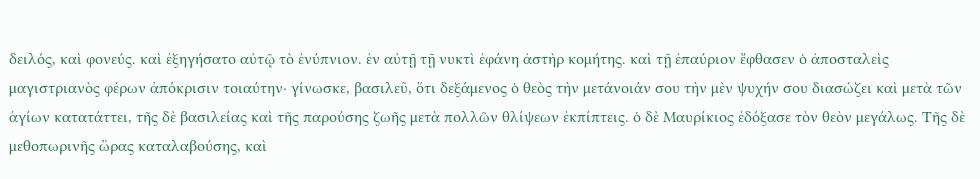δειλός, καὶ φονεύς. καὶ ἐξηγήσατο αὐτῷ τὸ ἐνύπνιον. ἐν αὐτῇ τῇ νυκτὶ ἐφάνη ἀστὴρ κομήτης. καὶ τῇ ἐπαύριον ἔφθασεν ὁ ἀποσταλεὶς μαγιστριανὸς φέρων ἀπόκρισιν τοιαύτην· γίνωσκε, βασιλεῦ, ὅτι δεξάμενος ὁ θεὸς τὴν μετάνοιάν σου τὴν μὲν ψυχήν σου διασώζει καὶ μετὰ τῶν ἁγίων κατατάττει, τῆς δὲ βασιλείας καὶ τῆς παρούσης ζωῆς μετὰ πολλῶν θλίψεων ἐκπίπτεις. ὁ δὲ Μαυρίκιος ἐδόξασε τὸν θεὸν μεγάλως. Τῆς δὲ μεθοπωρινῆς ὥρας καταλαβούσης, καὶ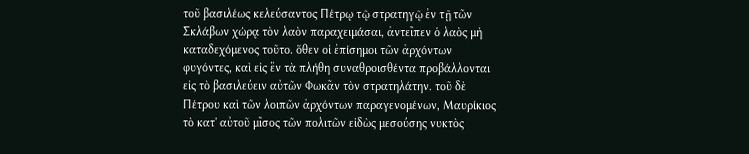τοῦ βασιλέως κελεύσαντος Πέτρῳ τῷ στρατηγῷ ἐν τῇ τῶν Σκλάβων χώρᾳ τὸν λαὸν παραχειμάσαι, ἀντεῖπεν ὁ λαὸς μὴ καταδεχόμενος τοῦτο. ὅθεν οἱ ἐπίσημοι τῶν ἀρχόντων φυγόντες, καὶ εἰς ἓν τὰ πλήθη συναθροισθέντα προβάλλονται εἰς τὸ βασιλεύειν αὐτῶν Φωκᾶν τὸν στρατηλάτην. τοῦ δὲ Πέτρου καὶ τῶν λοιπῶν ἀρχόντων παραγενομένων, Μαυρίκιος τὸ κατ' αὐτοῦ μῖσος τῶν πολιτῶν εἰδὼς μεσούσης νυκτὸς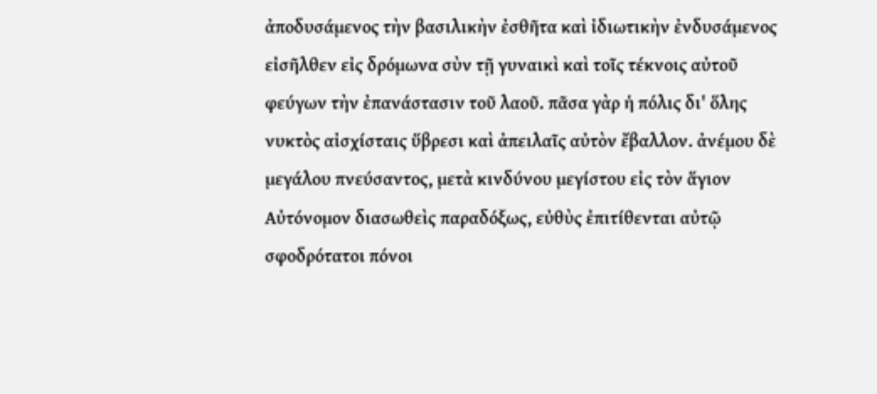ἀποδυσάμενος τὴν βασιλικὴν ἐσθῆτα καὶ ἰδιωτικὴν ἐνδυσάμενος εἰσῆλθεν εἰς δρόμωνα σὺν τῇ γυναικὶ καὶ τοῖς τέκνοις αὐτοῦ φεύγων τὴν ἐπανάστασιν τοῦ λαοῦ. πᾶσα γὰρ ἡ πόλις δι' ὅλης νυκτὸς αἰσχίσταις ὕβρεσι καὶ ἀπειλαῖς αὐτὸν ἔβαλλον. ἀνέμου δὲ μεγάλου πνεύσαντος, μετὰ κινδύνου μεγίστου εἰς τὸν ἅγιον Αὐτόνομον διασωθεὶς παραδόξως, εὐθὺς ἐπιτίθενται αὐτῷ σφοδρότατοι πόνοι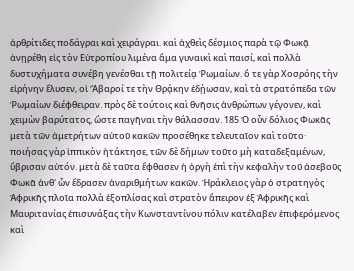ἀρθρίτιδες ποδάγραι καὶ χειράγραι. καὶ ἀχθεὶς δέσμιος παρὰ τῷ Φωκᾷ ἀνῃρέθη εἰς τὸν Εὐτροπίου λιμένα ἅμα γυναικὶ καὶ παισί, καὶ πολλὰ δυστυχήματα συνέβη γενέσθαι τῇ πολιτείᾳ Ῥωμαίων. ὅ τε γὰρ Χοσρόης τὴν εἰρήνην ἔλυσεν, οἱ Ἄβαροί τε τὴν Θρᾴκην ἐδῄωσαν, καὶ τὰ στρατόπεδα τῶν Ῥωμαίων διέφθειραν. πρὸς δὲ τούτοις καὶ θνῆσις ἀνθρώπων γέγονεν, καὶ χειμὼν βαρύτατος, ὥστε παγῆναι τὴν θάλασσαν. 185 Ὁ οὖν δόλιος Φωκᾶς μετὰ τῶν ἀμετρήτων αὐτοῦ κακῶν προσέθηκε τελευταῖον καὶ τοῦτο· ποιήσας γὰρ ἱππικὸν ἠτάκτησε, τῶν δὲ δήμων τοῦτο μὴ καταδεξαμένων, ὕβρισαν αὐτόν. μετὰ δὲ ταῦτα ἔφθασεν ἡ ὀργὴ ἐπὶ τὴν κεφαλὴν τοῦ ἀσεβοῦς Φωκᾶ ἀνθ' ὧν ἔδρασεν ἀναριθμήτων κακῶν. Ἡράκλειος γὰρ ὁ στρατηγὸς Ἀφρικῆς πλοῖα πολλὰ ἐξοπλίσας καὶ στρατὸν ἄπειρον ἐξ Ἀφρικῆς καὶ Μαυριτανίας ἐπισυνάξας τὴν Κωνσταντίνου πόλιν κατέλαβεν ἐπιφερόμενος καὶ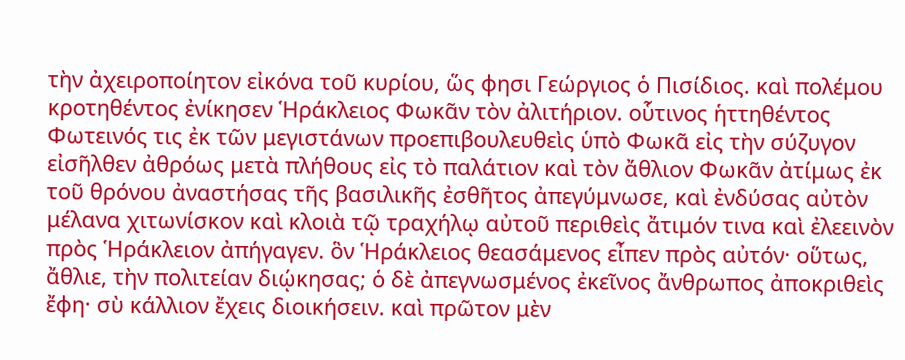τὴν ἀχειροποίητον εἰκόνα τοῦ κυρίου, ὥς φησι Γεώργιος ὁ Πισίδιος. καὶ πολέμου κροτηθέντος ἐνίκησεν Ἡράκλειος Φωκᾶν τὸν ἀλιτήριον. οὗτινος ἡττηθέντος Φωτεινός τις ἐκ τῶν μεγιστάνων προεπιβουλευθεὶς ὑπὸ Φωκᾶ εἰς τὴν σύζυγον εἰσῆλθεν ἀθρόως μετὰ πλήθους εἰς τὸ παλάτιον καὶ τὸν ἄθλιον Φωκᾶν ἀτίμως ἐκ τοῦ θρόνου ἀναστήσας τῆς βασιλικῆς ἐσθῆτος ἀπεγύμνωσε, καὶ ἐνδύσας αὐτὸν μέλανα χιτωνίσκον καὶ κλοιὰ τῷ τραχήλῳ αὐτοῦ περιθεὶς ἄτιμόν τινα καὶ ἐλεεινὸν πρὸς Ἡράκλειον ἀπήγαγεν. ὃν Ἡράκλειος θεασάμενος εἶπεν πρὸς αὐτόν· οὕτως, ἄθλιε, τὴν πολιτείαν διῴκησας; ὁ δὲ ἀπεγνωσμένος ἐκεῖνος ἄνθρωπος ἀποκριθεὶς ἔφη· σὺ κάλλιον ἔχεις διοικήσειν. καὶ πρῶτον μὲν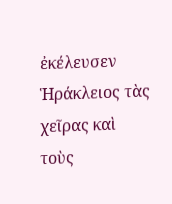ἐκέλευσεν Ἡράκλειος τὰς χεῖρας καὶ τοὺς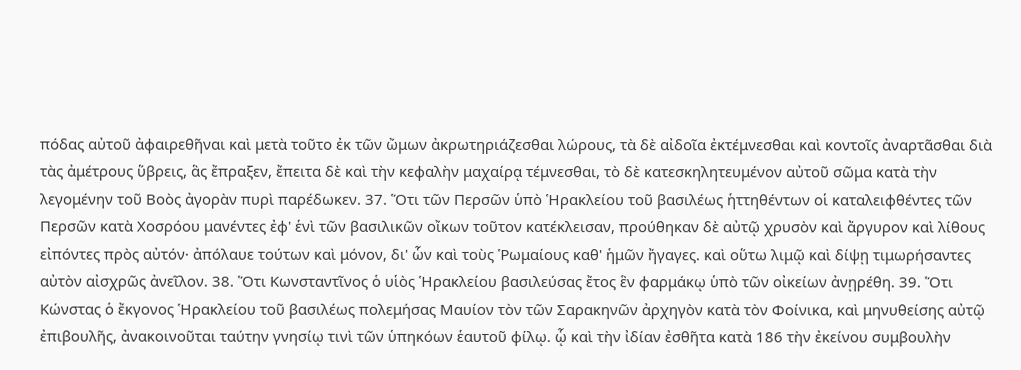πόδας αὐτοῦ ἀφαιρεθῆναι καὶ μετὰ τοῦτο ἐκ τῶν ὤμων ἀκρωτηριάζεσθαι λώρους, τὰ δὲ αἰδοῖα ἐκτέμνεσθαι καὶ κοντοῖς ἀναρτᾶσθαι διὰ τὰς ἀμέτρους ὕβρεις, ἃς ἔπραξεν, ἔπειτα δὲ καὶ τὴν κεφαλὴν μαχαίρᾳ τέμνεσθαι, τὸ δὲ κατεσκηλητευμένον αὐτοῦ σῶμα κατὰ τὴν λεγομένην τοῦ Βοὸς ἀγορὰν πυρὶ παρέδωκεν. 37. Ὅτι τῶν Περσῶν ὑπὸ Ἡρακλείου τοῦ βασιλέως ἡττηθέντων οἱ καταλειφθέντες τῶν Περσῶν κατὰ Χοσρόου μανέντες ἐφ' ἑνὶ τῶν βασιλικῶν οἴκων τοῦτον κατέκλεισαν, προύθηκαν δὲ αὐτῷ χρυσὸν καὶ ἄργυρον καὶ λίθους εἰπόντες πρὸς αὐτόν· ἀπόλαυε τούτων καὶ μόνον, δι' ὧν καὶ τοὺς Ῥωμαίους καθ' ἡμῶν ἤγαγες. καὶ οὕτω λιμῷ καὶ δίψῃ τιμωρήσαντες αὐτὸν αἰσχρῶς ἀνεῖλον. 38. Ὅτι Κωνσταντῖνος ὁ υἱὸς Ἡρακλείου βασιλεύσας ἔτος ἓν φαρμάκῳ ὑπὸ τῶν οἰκείων ἀνῃρέθη. 39. Ὅτι Κώνστας ὁ ἔκγονος Ἡρακλείου τοῦ βασιλέως πολεμήσας Μαυίον τὸν τῶν Σαρακηνῶν ἀρχηγὸν κατὰ τὸν Φοίνικα, καὶ μηνυθείσης αὐτῷ ἐπιβουλῆς, ἀνακοινοῦται ταύτην γνησίῳ τινὶ τῶν ὑπηκόων ἑαυτοῦ φίλῳ. ᾧ καὶ τὴν ἰδίαν ἐσθῆτα κατὰ 186 τὴν ἐκείνου συμβουλὴν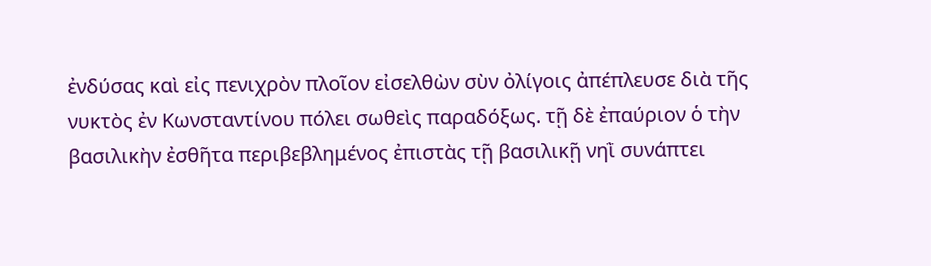ἐνδύσας καὶ εἰς πενιχρὸν πλοῖον εἰσελθὼν σὺν ὀλίγοις ἀπέπλευσε διὰ τῆς νυκτὸς ἐν Κωνσταντίνου πόλει σωθεὶς παραδόξως. τῇ δὲ ἐπαύριον ὁ τὴν βασιλικὴν ἐσθῆτα περιβεβλημένος ἐπιστὰς τῇ βασιλικῇ νηῒ συνάπτει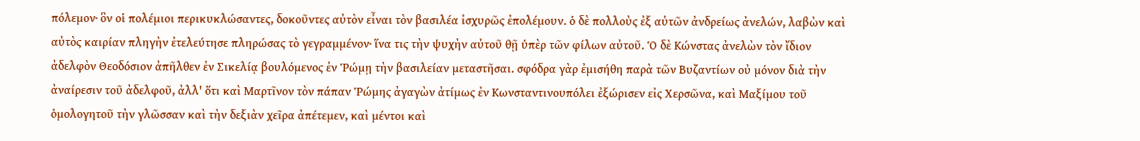πόλεμον· ὃν οἱ πολέμιοι περικυκλώσαντες, δοκοῦντες αὐτὸν εἶναι τὸν βασιλέα ἰσχυρῶς ἐπολέμουν. ὁ δὲ πολλοὺς ἐξ αὐτῶν ἀνδρείως ἀνελών, λαβὼν καὶ αὐτὸς καιρίαν πληγὴν ἐτελεύτησε πληρώσας τὸ γεγραμμένον· ἵνα τις τὴν ψυχὴν αὐτοῦ θῇ ὑπὲρ τῶν φίλων αὐτοῦ. Ὁ δὲ Κώνστας ἀνελὼν τὸν ἴδιον ἀδελφὸν Θεοδόσιον ἀπῆλθεν ἐν Σικελίᾳ βουλόμενος ἐν Ῥώμῃ τὴν βασιλείαν μεταστῆσαι. σφόδρα γὰρ ἐμισήθη παρὰ τῶν Βυζαντίων οὐ μόνον διὰ τὴν ἀναίρεσιν τοῦ ἀδελφοῦ, ἀλλ' ὅτι καὶ Μαρτῖνον τὸν πάπαν Ῥώμης ἀγαγὼν ἀτίμως ἐν Κωνσταντινουπόλει ἐξώρισεν εἰς Χερσῶνα, καὶ Μαξίμου τοῦ ὁμολογητοῦ τὴν γλῶσσαν καὶ τὴν δεξιὰν χεῖρα ἀπέτεμεν, καὶ μέντοι καὶ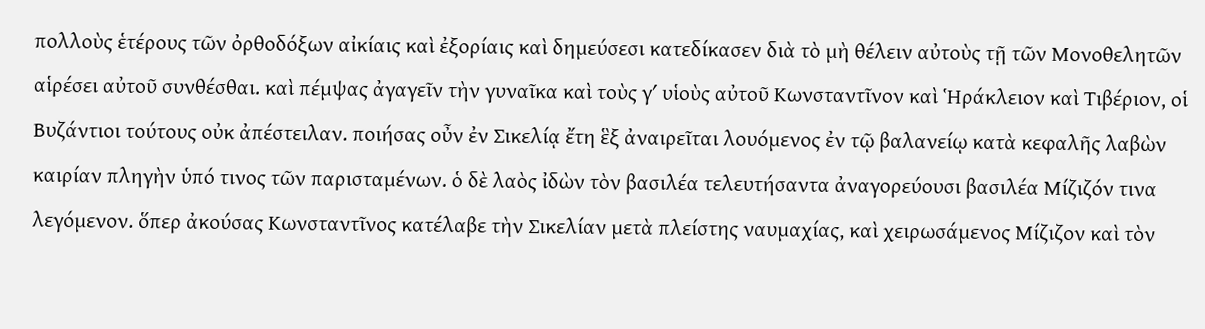πολλοὺς ἑτέρους τῶν ὀρθοδόξων αἰκίαις καὶ ἐξορίαις καὶ δημεύσεσι κατεδίκασεν διὰ τὸ μὴ θέλειν αὐτοὺς τῇ τῶν Μονοθελητῶν αἱρέσει αὐτοῦ συνθέσθαι. καὶ πέμψας ἀγαγεῖν τὴν γυναῖκα καὶ τοὺς γʹ υἱοὺς αὐτοῦ Κωνσταντῖνον καὶ Ἡράκλειον καὶ Τιβέριον, οἱ Βυζάντιοι τούτους οὐκ ἀπέστειλαν. ποιήσας οὖν ἐν Σικελίᾳ ἔτη ἓξ ἀναιρεῖται λουόμενος ἐν τῷ βαλανείῳ κατὰ κεφαλῆς λαβὼν καιρίαν πληγὴν ὑπό τινος τῶν παρισταμένων. ὁ δὲ λαὸς ἰδὼν τὸν βασιλέα τελευτήσαντα ἀναγορεύουσι βασιλέα Μίζιζόν τινα λεγόμενον. ὅπερ ἀκούσας Κωνσταντῖνος κατέλαβε τὴν Σικελίαν μετὰ πλείστης ναυμαχίας, καὶ χειρωσάμενος Μίζιζον καὶ τὸν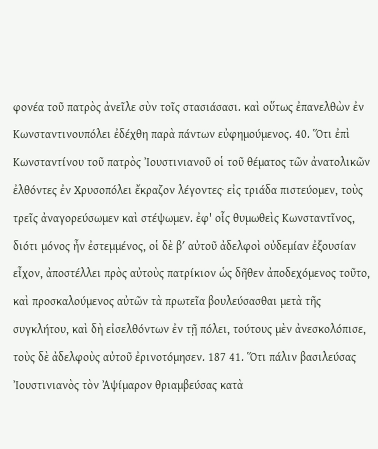φονέα τοῦ πατρὸς ἀνεῖλε σὺν τοῖς στασιάσασι. καὶ οὕτως ἐπανελθὼν ἐν Κωνσταντινουπόλει ἐδέχθη παρὰ πάντων εὐφημούμενος. 40. Ὅτι ἐπὶ Κωνσταντίνου τοῦ πατρὸς Ἰουστινιανοῦ οἱ τοῦ θέματος τῶν ἀνατολικῶν ἐλθόντες ἐν Χρυσοπόλει ἔκραζον λέγοντες· εἰς τριάδα πιστεύομεν, τοὺς τρεῖς ἀναγορεύσωμεν καὶ στέψωμεν. ἐφ' οἷς θυμωθεὶς Κωνσταντῖνος, διότι μόνος ἦν ἐστεμμένος, οἱ δὲ βʹ αὐτοῦ ἀδελφοὶ οὐδεμίαν ἐξουσίαν εἶχον, ἀποστέλλει πρὸς αὐτοὺς πατρίκιον ὡς δῆθεν ἀποδεχόμενος τοῦτο, καὶ προσκαλούμενος αὐτῶν τὰ πρωτεῖα βουλεύσασθαι μετὰ τῆς συγκλήτου, καὶ δὴ εἰσελθόντων ἐν τῇ πόλει, τούτους μὲν ἀνεσκολόπισε, τοὺς δὲ ἀδελφοὺς αὐτοῦ ἐρινοτόμησεν. 187 41. Ὅτι πάλιν βασιλεύσας Ἰουστινιανὸς τὸν Ἀψίμαρον θριαμβεύσας κατὰ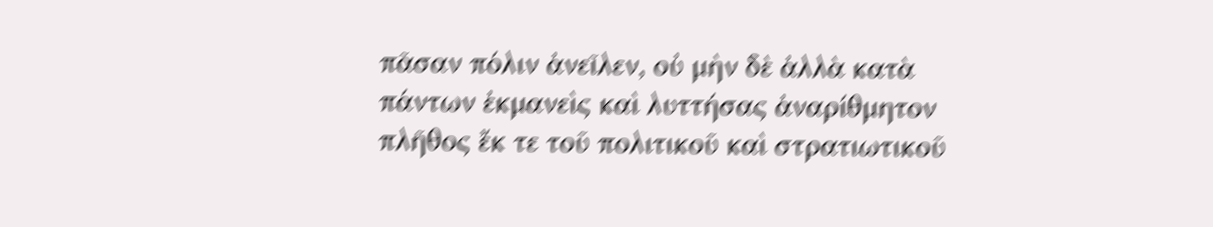πᾶσαν πόλιν ἀνεῖλεν, οὐ μὴν δὲ ἀλλὰ κατὰ πάντων ἐκμανεὶς καὶ λυττήσας ἀναρίθμητον πλῆθος ἔκ τε τοῦ πολιτικοῦ καὶ στρατιωτικοῦ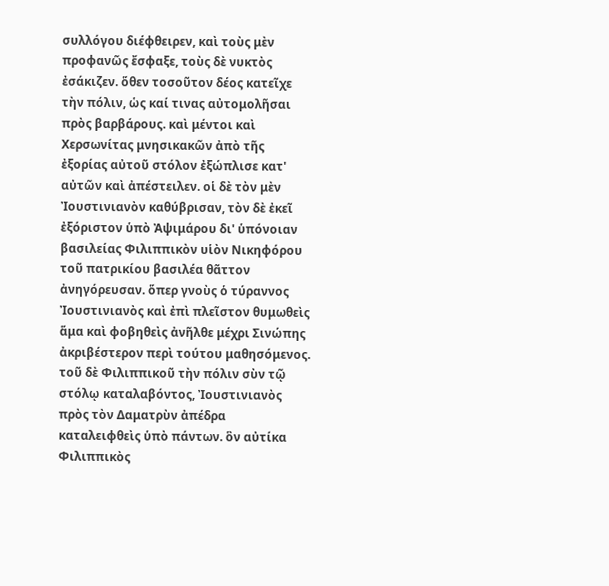συλλόγου διέφθειρεν, καὶ τοὺς μὲν προφανῶς ἔσφαξε, τοὺς δὲ νυκτὸς ἐσάκιζεν. ὅθεν τοσοῦτον δέος κατεῖχε τὴν πόλιν, ὡς καί τινας αὐτομολῆσαι πρὸς βαρβάρους. καὶ μέντοι καὶ Χερσωνίτας μνησικακῶν ἀπὸ τῆς ἐξορίας αὐτοῦ στόλον ἐξώπλισε κατ' αὐτῶν καὶ ἀπέστειλεν. οἱ δὲ τὸν μὲν Ἰουστινιανὸν καθύβρισαν, τὸν δὲ ἐκεῖ ἐξόριστον ὑπὸ Ἀψιμάρου δι' ὑπόνοιαν βασιλείας Φιλιππικὸν υἱὸν Νικηφόρου τοῦ πατρικίου βασιλέα θᾶττον ἀνηγόρευσαν. ὅπερ γνοὺς ὁ τύραννος Ἰουστινιανὸς καὶ ἐπὶ πλεῖστον θυμωθεὶς ἅμα καὶ φοβηθεὶς ἀνῆλθε μέχρι Σινώπης ἀκριβέστερον περὶ τούτου μαθησόμενος. τοῦ δὲ Φιλιππικοῦ τὴν πόλιν σὺν τῷ στόλῳ καταλαβόντος, Ἰουστινιανὸς πρὸς τὸν Δαματρὺν ἀπέδρα καταλειφθεὶς ὑπὸ πάντων. ὃν αὐτίκα Φιλιππικὸς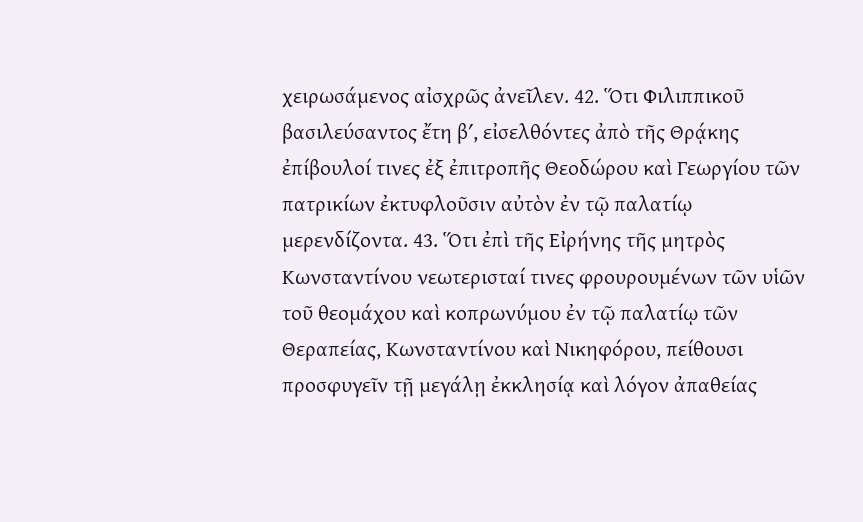χειρωσάμενος αἰσχρῶς ἀνεῖλεν. 42. Ὅτι Φιλιππικοῦ βασιλεύσαντος ἔτη βʹ, εἰσελθόντες ἀπὸ τῆς Θρᾴκης ἐπίβουλοί τινες ἐξ ἐπιτροπῆς Θεοδώρου καὶ Γεωργίου τῶν πατρικίων ἐκτυφλοῦσιν αὐτὸν ἐν τῷ παλατίῳ μερενδίζοντα. 43. Ὅτι ἐπὶ τῆς Εἰρήνης τῆς μητρὸς Κωνσταντίνου νεωτερισταί τινες φρουρουμένων τῶν υἱῶν τοῦ θεομάχου καὶ κοπρωνύμου ἐν τῷ παλατίῳ τῶν Θεραπείας, Κωνσταντίνου καὶ Νικηφόρου, πείθουσι προσφυγεῖν τῇ μεγάλῃ ἐκκλησίᾳ καὶ λόγον ἀπαθείας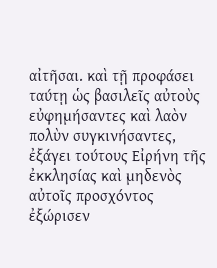αἰτῆσαι. καὶ τῇ προφάσει ταύτῃ ὡς βασιλεῖς αὐτοὺς εὐφημήσαντες καὶ λαὸν πολὺν συγκινήσαντες, ἐξάγει τούτους Εἰρήνη τῆς ἐκκλησίας καὶ μηδενὸς αὐτοῖς προσχόντος ἐξώρισεν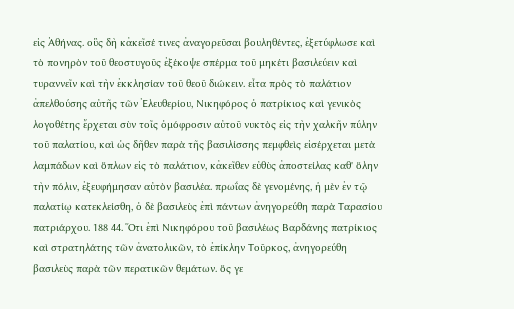εἰς Ἀθήνας. οὓς δὴ κἀκεῖσέ τινες ἀναγορεῦσαι βουληθέντες, ἐξετύφλωσε καὶ τὸ πονηρὸν τοῦ θεοστυγοῦς ἐξέκοψε σπέρμα τοῦ μηκέτι βασιλεύειν καὶ τυραννεῖν καὶ τὴν ἐκκλησίαν τοῦ θεοῦ διώκειν. εἶτα πρὸς τὸ παλάτιον ἀπελθούσης αὐτῆς τῶν Ἐλευθερίου, Νικηφόρος ὁ πατρίκιος καὶ γενικὸς λογοθέτης ἔρχεται σὺν τοῖς ὁμόφροσιν αὐτοῦ νυκτὸς εἰς τὴν χαλκῆν πύλην τοῦ παλατίου, καὶ ὡς δῆθεν παρὰ τῆς βασιλίσσης πεμφθεὶς εἰσέρχεται μετὰ λαμπάδων καὶ ὅπλων εἰς τὸ παλάτιον, κἀκεῖθεν εὐθὺς ἀποστείλας καθ' ὅλην τὴν πόλιν, ἐξευφήμησαν αὐτὸν βασιλέα. πρωΐας δὲ γενομένης, ἡ μὲν ἐν τῷ παλατίῳ κατεκλείσθη, ὁ δὲ βασιλεὺς ἐπὶ πάντων ἀνηγορεύθη παρὰ Ταρασίου πατριάρχου. 188 44. Ὅτι ἐπὶ Νικηφόρου τοῦ βασιλέως Βαρδάνης πατρίκιος καὶ στρατηλάτης τῶν ἀνατολικῶν, τὸ ἐπίκλην Τοῦρκος, ἀνηγορεύθη βασιλεὺς παρὰ τῶν περατικῶν θεμάτων. ὅς γε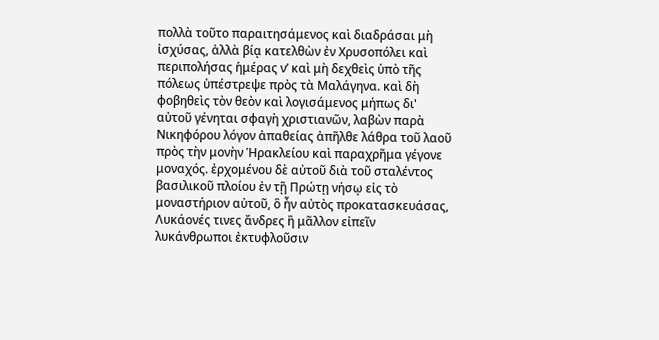πολλὰ τοῦτο παραιτησάμενος καὶ διαδράσαι μὴ ἰσχύσας, ἀλλὰ βίᾳ κατελθὼν ἐν Χρυσοπόλει καὶ περιπολήσας ἡμέρας νʹ καὶ μὴ δεχθεὶς ὑπὸ τῆς πόλεως ὑπέστρεψε πρὸς τὰ Μαλάγηνα. καὶ δὴ φοβηθεὶς τὸν θεὸν καὶ λογισάμενος μήπως δι' αὐτοῦ γένηται σφαγὴ χριστιανῶν, λαβὼν παρὰ Νικηφόρου λόγον ἀπαθείας ἀπῆλθε λάθρα τοῦ λαοῦ πρὸς τὴν μονὴν Ἡρακλείου καὶ παραχρῆμα γέγονε μοναχός. ἐρχομένου δὲ αὐτοῦ διὰ τοῦ σταλέντος βασιλικοῦ πλοίου ἐν τῇ Πρώτῃ νήσῳ εἰς τὸ μοναστήριον αὐτοῦ, ὃ ἦν αὐτὸς προκατασκευάσας, Λυκάονές τινες ἄνδρες ἢ μᾶλλον εἰπεῖν λυκάνθρωποι ἐκτυφλοῦσιν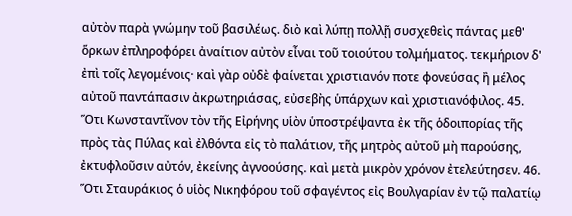αὐτὸν παρὰ γνώμην τοῦ βασιλέως. διὸ καὶ λύπῃ πολλῇ συσχεθεὶς πάντας μεθ' ὅρκων ἐπληροφόρει ἀναίτιον αὐτὸν εἶναι τοῦ τοιούτου τολμήματος. τεκμήριον δ' ἐπὶ τοῖς λεγομένοις· καὶ γὰρ οὐδὲ φαίνεται χριστιανόν ποτε φονεύσας ἢ μέλος αὐτοῦ παντάπασιν ἀκρωτηριάσας, εὐσεβὴς ὑπάρχων καὶ χριστιανόφιλος. 45. Ὅτι Κωνσταντῖνον τὸν τῆς Εἰρήνης υἱὸν ὑποστρέψαντα ἐκ τῆς ὁδοιπορίας τῆς πρὸς τὰς Πύλας καὶ ἐλθόντα εἰς τὸ παλάτιον, τῆς μητρὸς αὐτοῦ μὴ παρούσης, ἐκτυφλοῦσιν αὐτόν, ἐκείνης ἀγνοούσης. καὶ μετὰ μικρὸν χρόνον ἐτελεύτησεν. 46. Ὅτι Σταυράκιος ὁ υἱὸς Νικηφόρου τοῦ σφαγέντος εἰς Βουλγαρίαν ἐν τῷ παλατίῳ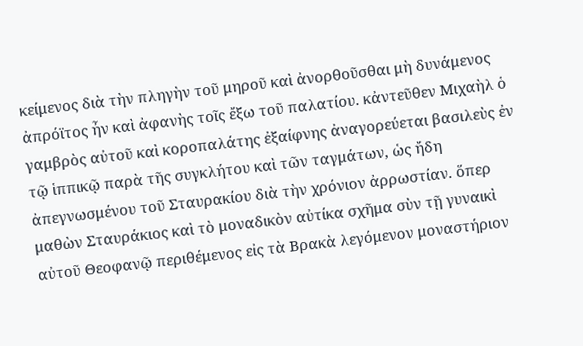κείμενος διὰ τὴν πληγὴν τοῦ μηροῦ καὶ ἀνορθοῦσθαι μὴ δυνάμενος ἀπρόϊτος ἦν καὶ ἀφανὴς τοῖς ἔξω τοῦ παλατίου. κἀντεῦθεν Μιχαὴλ ὁ γαμβρὸς αὐτοῦ καὶ κοροπαλάτης ἐξαίφνης ἀναγορεύεται βασιλεὺς ἐν τῷ ἱππικῷ παρὰ τῆς συγκλήτου καὶ τῶν ταγμάτων, ὡς ἤδη ἀπεγνωσμένου τοῦ Σταυρακίου διὰ τὴν χρόνιον ἀρρωστίαν. ὅπερ μαθὼν Σταυράκιος καὶ τὸ μοναδικὸν αὐτίκα σχῆμα σὺν τῇ γυναικὶ αὐτοῦ Θεοφανῷ περιθέμενος εἰς τὰ Βρακὰ λεγόμενον μοναστήριον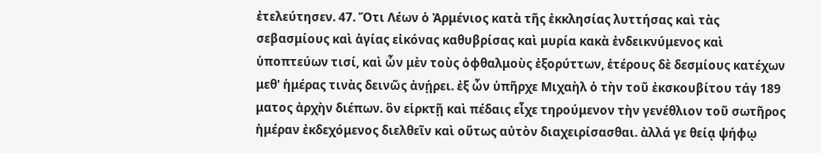ἐτελεύτησεν. 47. Ὅτι Λέων ὁ Ἀρμένιος κατὰ τῆς ἐκκλησίας λυττήσας καὶ τὰς σεβασμίους καὶ ἁγίας εἰκόνας καθυβρίσας καὶ μυρία κακὰ ἐνδεικνύμενος καὶ ὑποπτεύων τισί, καὶ ὧν μὲν τοὺς ὀφθαλμοὺς ἐξορύττων, ἑτέρους δὲ δεσμίους κατέχων μεθ' ἡμέρας τινὰς δεινῶς ἀνῄρει. ἐξ ὧν ὑπῆρχε Μιχαὴλ ὁ τὴν τοῦ ἐκσκουβίτου τάγ 189 ματος ἀρχὴν διέπων. ὃν εἱρκτῇ καὶ πέδαις εἶχε τηρούμενον τὴν γενέθλιον τοῦ σωτῆρος ἡμέραν ἐκδεχόμενος διελθεῖν καὶ οὕτως αὐτὸν διαχειρίσασθαι. ἀλλά γε θείᾳ ψήφῳ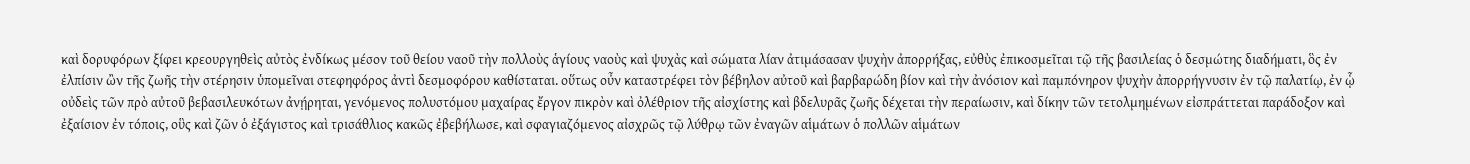καὶ δορυφόρων ξίφει κρεουργηθεὶς αὐτὸς ἐνδίκως μέσον τοῦ θείου ναοῦ τὴν πολλοὺς ἁγίους ναοὺς καὶ ψυχὰς καὶ σώματα λίαν ἀτιμάσασαν ψυχὴν ἀπορρήξας, εὐθὺς ἐπικοσμεῖται τῷ τῆς βασιλείας ὁ δεσμώτης διαδήματι, ὃς ἐν ἐλπίσιν ὢν τῆς ζωῆς τὴν στέρησιν ὑπομεῖναι στεφηφόρος ἀντὶ δεσμοφόρου καθίσταται. οὕτως οὖν καταστρέφει τὸν βέβηλον αὐτοῦ καὶ βαρβαρώδη βίον καὶ τὴν ἀνόσιον καὶ παμπόνηρον ψυχὴν ἀπορρήγνυσιν ἐν τῷ παλατίῳ, ἐν ᾧ οὐδεὶς τῶν πρὸ αὐτοῦ βεβασιλευκότων ἀνῄρηται, γενόμενος πολυστόμου μαχαίρας ἔργον πικρὸν καὶ ὀλέθριον τῆς αἰσχίστης καὶ βδελυρᾶς ζωῆς δέχεται τὴν περαίωσιν, καὶ δίκην τῶν τετολμημένων εἰσπράττεται παράδοξον καὶ ἐξαίσιον ἐν τόποις, οὓς καὶ ζῶν ὁ ἐξάγιστος καὶ τρισάθλιος κακῶς ἐβεβήλωσε, καὶ σφαγιαζόμενος αἰσχρῶς τῷ λύθρῳ τῶν ἐναγῶν αἱμάτων ὁ πολλῶν αἱμάτων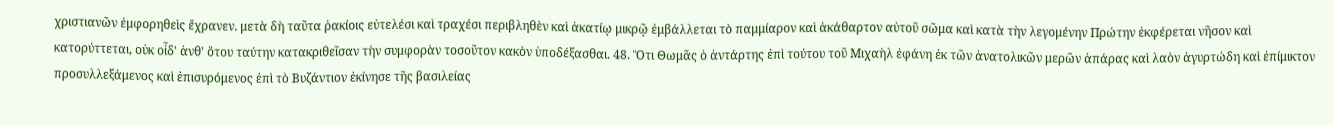χριστιανῶν ἐμφορηθεὶς ἔχρανεν. μετὰ δὴ ταῦτα ῥακίοις εὐτελέσι καὶ τραχέσι περιβληθὲν καὶ ἀκατίῳ μικρῷ ἐμβάλλεται τὸ παμμίαρον καὶ ἀκάθαρτον αὐτοῦ σῶμα καὶ κατὰ τὴν λεγομένην Πρώτην ἐκφέρεται νῆσον καὶ κατορύττεται, οὐκ οἶδ' ἀνθ' ὅτου ταύτην κατακριθεῖσαν τὴν συμφορὰν τοσοῦτον κακὸν ὑποδέξασθαι. 48. Ὅτι Θωμᾶς ὁ ἀντάρτης ἐπὶ τούτου τοῦ Μιχαὴλ ἐφάνη ἐκ τῶν ἀνατολικῶν μερῶν ἀπάρας καὶ λαὸν ἀγυρτώδη καὶ ἐπίμικτον προσυλλεξάμενος καὶ ἐπισυρόμενος ἐπὶ τὸ Βυζάντιον ἐκίνησε τῆς βασιλείας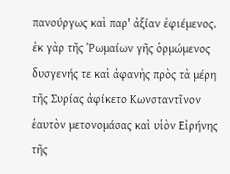πανούργως καὶ παρ' ἀξίαν ἐφιέμενος. ἐκ γὰρ τῆς Ῥωμαίων γῆς ὁρμώμενος δυσγενής τε καὶ ἀφανὴς πρὸς τὰ μέρη τῆς Συρίας ἀφίκετο Κωνσταντῖνον ἑαυτὸν μετονομάσας καὶ υἱὸν Εἰρήνης τῆς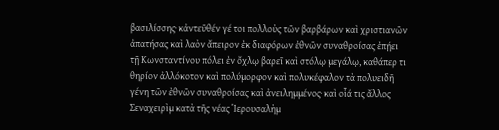βασιλίσσης· κἀντεῦθέν γέ τοι πολλοὺς τῶν βαρβάρων καὶ χριστιανῶν ἀπατήσας καὶ λαὸν ἄπειρον ἐκ διαφόρων ἐθνῶν συναθροίσας ἐπῄει τῇ Κωνσταντίνου πόλει ἐν ὄχλῳ βαρεῖ καὶ στόλῳ μεγάλῳ, καθάπερ τι θηρίον ἀλλόκοτον καὶ πολύμορφον καὶ πολυκέφαλον τὰ πολυειδῆ γένη τῶν ἐθνῶν συναθροίσας καὶ ἀνειλημμένος· καὶ οἷά τις ἄλλος Σεναχειρὶμ κατὰ τῆς νέας Ἱερουσαλὴμ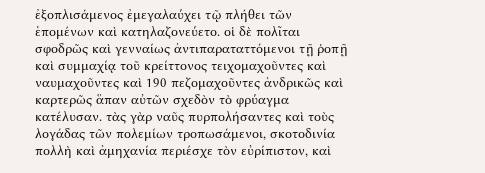ἐξοπλισάμενος ἐμεγαλαύχει τῷ πλήθει τῶν ἑπομένων καὶ κατηλαζονεύετο. οἱ δὲ πολῖται σφοδρῶς καὶ γενναίως ἀντιπαραταττόμενοι τῇ ῥοπῇ καὶ συμμαχίᾳ τοῦ κρείττονος τειχομαχοῦντες καὶ ναυμαχοῦντες καὶ 190 πεζομαχοῦντες ἀνδρικῶς καὶ καρτερῶς ἅπαν αὐτῶν σχεδὸν τὸ φρύαγμα κατέλυσαν. τὰς γὰρ ναῦς πυρπολήσαντες καὶ τοὺς λογάδας τῶν πολεμίων τροπωσάμενοι, σκοτοδινία πολλὴ καὶ ἀμηχανία περιέσχε τὸν εὐρίπιστον, καὶ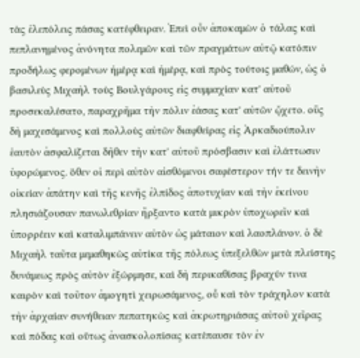τὰς ἑλεπόλεις πάσας κατέφθειραν. Ἐπεὶ οὖν ἀποκαμὼν ὁ τάλας καὶ πεπλανημένος ἀνόνητα πολεμῶν καὶ τῶν πραγμάτων αὐτῷ κατόπιν προδήλως φερομένων ἡμέρᾳ καὶ ἡμέρᾳ, καὶ πρὸς τούτοις μαθών, ὡς ὁ βασιλεὺς Μιχαὴλ τοὺς Βουλγάρους εἰς συμμαχίαν κατ' αὐτοῦ προσεκαλέσατο, παραχρῆμα τὴν πόλιν ἐάσας κατ' αὐτῶν ᾤχετο. οὓς δὴ μαχεσάμενος καὶ πολλοὺς αὐτῶν διαφθείρας εἰς Ἀρκαδιούπολιν ἑαυτὸν ἀσφαλίζεται δῆθεν τὴν κατ' αὐτοῦ πρόσβασιν καὶ ἐλάττωσιν ὑφορώμενος. ὅθεν οἱ περὶ αὐτὸν αἰσθόμενοι σαφέστερον τήν τε δεινὴν οἰκείαν ἀπάτην καὶ τῆς κενῆς ἐλπίδος ἀποτυχίαν καὶ τὴν ἐκείνου πλησιάζουσαν πανωλεθρίαν ἤρξαντο κατὰ μικρὸν ὑποχωρεῖν καὶ ὑπορρέειν καὶ καταλιμπάνειν αὐτὸν ὡς μάταιον καὶ λαοπλάνον. ὁ δὲ Μιχαὴλ ταῦτα μεμαθηκὼς αὐτίκα τῆς πόλεως ὑπεξελθὼν μετὰ πλείστης δυνάμεως πρὸς αὐτὸν ἐξώρμησε, καὶ δὴ περικαθίσας βραχύν τινα καιρὸν καὶ τοῦτον ἀμογητὶ χειρωσάμενος, οὗ καὶ τὸν τράχηλον κατὰ τὴν ἀρχαίαν συνήθειαν πεπατηκὼς καὶ ἀκρωτηριάσας αὐτοῦ χεῖρας καὶ πόδας καὶ οὕτως ἀνασκολοπίσας κατέπαυσε τὸν ἐν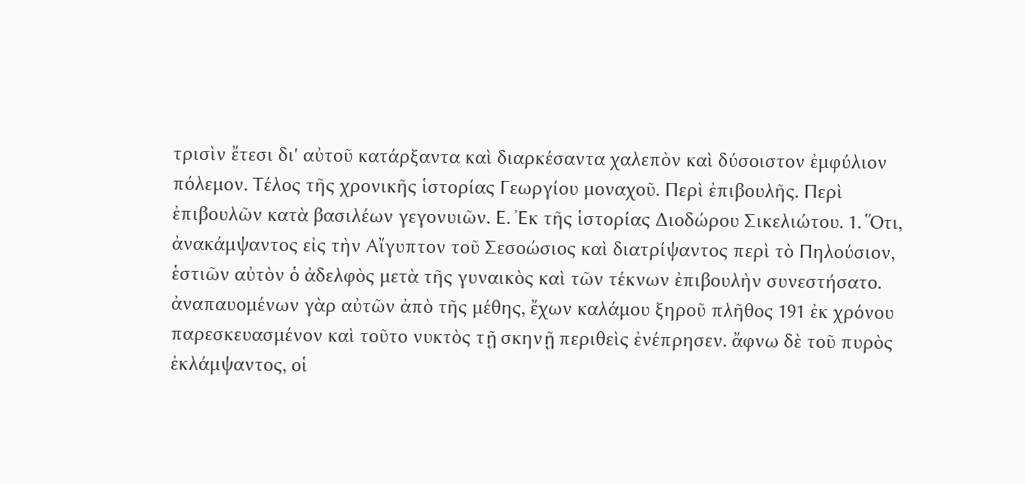τρισὶν ἔτεσι δι' αὐτοῦ κατάρξαντα καὶ διαρκέσαντα χαλεπὸν καὶ δύσοιστον ἐμφύλιον πόλεμον. Τέλος τῆς χρονικῆς ἱστορίας Γεωργίου μοναχοῦ. Περὶ ἐπιβουλῆς. Περὶ ἐπιβουλῶν κατὰ βασιλέων γεγονυιῶν. Ε. Ἐκ τῆς ἱστορίας Διοδώρου Σικελιώτου. 1. Ὅτι, ἀνακάμψαντος εἰς τὴν Αἴγυπτον τοῦ Σεσοώσιος καὶ διατρίψαντος περὶ τὸ Πηλούσιον, ἑστιῶν αὐτὸν ὁ ἀδελφὸς μετὰ τῆς γυναικὸς καὶ τῶν τέκνων ἐπιβουλὴν συνεστήσατο. ἀναπαυομένων γὰρ αὐτῶν ἀπὸ τῆς μέθης, ἔχων καλάμου ξηροῦ πλῆθος 191 ἐκ χρόνου παρεσκευασμένον καὶ τοῦτο νυκτὸς τῇ σκηνῇ περιθεὶς ἐνέπρησεν. ἄφνω δὲ τοῦ πυρὸς ἐκλάμψαντος, οἱ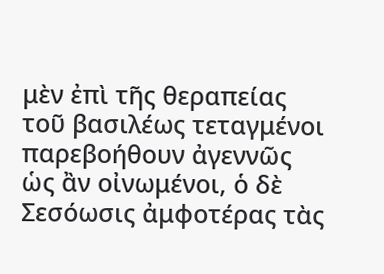μὲν ἐπὶ τῆς θεραπείας τοῦ βασιλέως τεταγμένοι παρεβοήθουν ἀγεννῶς ὡς ἂν οἰνωμένοι, ὁ δὲ Σεσόωσις ἀμφοτέρας τὰς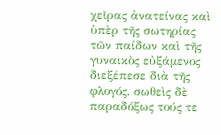χεῖρας ἀνατείνας καὶ ὑπὲρ τῆς σωτηρίας τῶν παίδων καὶ τῆς γυναικὸς εὐξάμενος διεξέπεσε διὰ τῆς φλογός. σωθεὶς δὲ παραδόξως τούς τε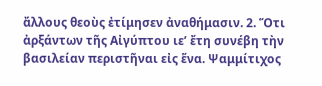ἄλλους θεοὺς ἐτίμησεν ἀναθήμασιν. 2. Ὅτι ἀρξάντων τῆς Αἰγύπτου ιεʹ ἔτη συνέβη τὴν βασιλείαν περιστῆναι εἰς ἕνα. Ψαμμίτιχος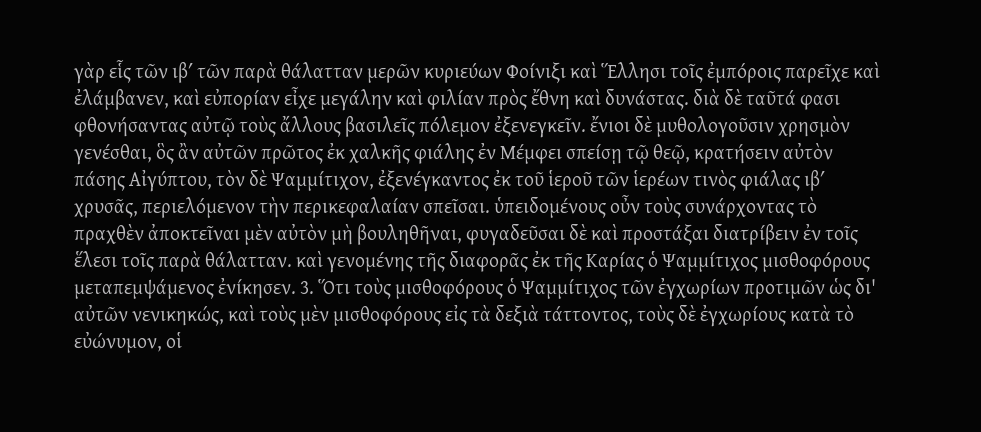γὰρ εἷς τῶν ιβʹ τῶν παρὰ θάλατταν μερῶν κυριεύων Φοίνιξι καὶ Ἕλλησι τοῖς ἐμπόροις παρεῖχε καὶ ἐλάμβανεν, καὶ εὐπορίαν εἶχε μεγάλην καὶ φιλίαν πρὸς ἔθνη καὶ δυνάστας. διὰ δὲ ταῦτά φασι φθονήσαντας αὐτῷ τοὺς ἄλλους βασιλεῖς πόλεμον ἐξενεγκεῖν. ἔνιοι δὲ μυθολογοῦσιν χρησμὸν γενέσθαι, ὃς ἂν αὐτῶν πρῶτος ἐκ χαλκῆς φιάλης ἐν Μέμφει σπείσῃ τῷ θεῷ, κρατήσειν αὐτὸν πάσης Αἰγύπτου, τὸν δὲ Ψαμμίτιχον, ἐξενέγκαντος ἐκ τοῦ ἱεροῦ τῶν ἱερέων τινὸς φιάλας ιβʹ χρυσᾶς, περιελόμενον τὴν περικεφαλαίαν σπεῖσαι. ὑπειδομένους οὖν τοὺς συνάρχοντας τὸ πραχθὲν ἀποκτεῖναι μὲν αὐτὸν μὴ βουληθῆναι, φυγαδεῦσαι δὲ καὶ προστάξαι διατρίβειν ἐν τοῖς ἕλεσι τοῖς παρὰ θάλατταν. καὶ γενομένης τῆς διαφορᾶς ἐκ τῆς Καρίας ὁ Ψαμμίτιχος μισθοφόρους μεταπεμψάμενος ἐνίκησεν. 3. Ὅτι τοὺς μισθοφόρους ὁ Ψαμμίτιχος τῶν ἐγχωρίων προτιμῶν ὡς δι' αὐτῶν νενικηκώς, καὶ τοὺς μὲν μισθοφόρους εἰς τὰ δεξιὰ τάττοντος, τοὺς δὲ ἐγχωρίους κατὰ τὸ εὐώνυμον, οἱ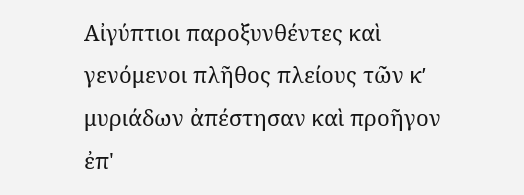Αἰγύπτιοι παροξυνθέντες καὶ γενόμενοι πλῆθος πλείους τῶν κʹ μυριάδων ἀπέστησαν καὶ προῆγον ἐπ'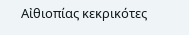Αἰθιοπίας κεκρικότες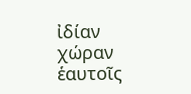ἰδίαν χώραν ἑαυτοῖς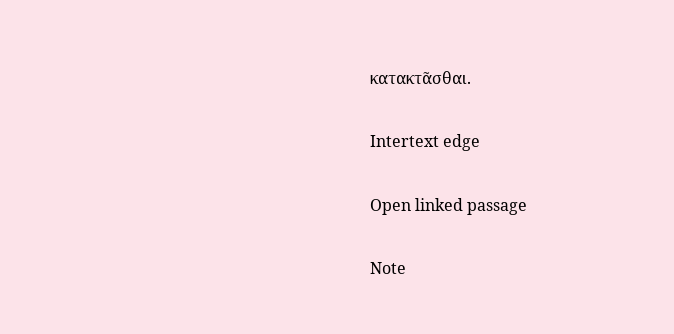κατακτᾶσθαι.

Intertext edge

Open linked passage

Note